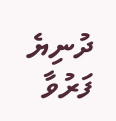ދުނިޔެ
ފަރުވާ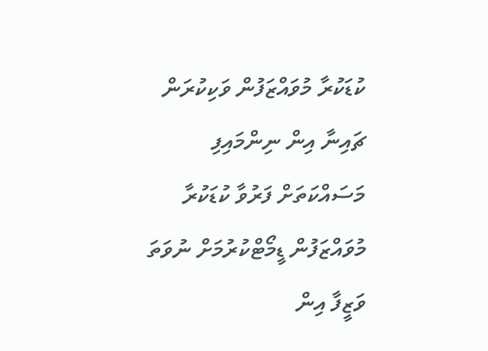ކުޑަކުރާ މުވައްޒަފުން ވަކިކުރަން ޗައިނާ އިން ނިންމައިފި
މަސައްކަތަށް ފަރުވާ ކުޑަކުރާ މުވައްޒަފުން ޑީމޯޓްކުރުމަށް ނުވަތަ ވަޒީފާ އިން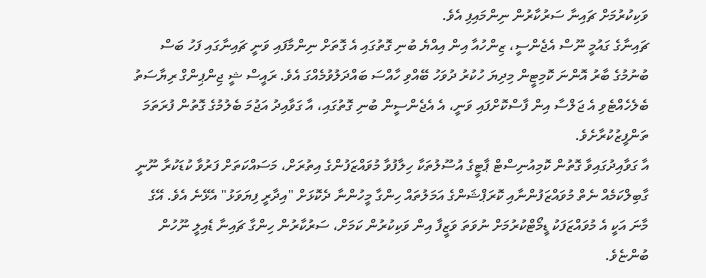ވަކިކުރުމަށް ޗައިނާ ސަރުކާރުން ނިންމައިފި އެވެ.
ޗައިނާގެ ގައުމީ ނޫސް އެޖެންސީ، ޒިންހުއާ އިން އިއްޔެ ބުނި ގޮތުގައި އެ ގޮތަށް ނިންމާފައި ވަނީ ޗައިނާގައި ފަހު ބަސް ބުނުމުގެ ބާރު އޮންނަ ކޮމިޓީން މިދިޔަ ހުކުރު ދުވަހު ބޭއްވި ހާއްސަ ބައްދަލުވުމެއްގަ އެވެ. ރައީސް ޝީ ޖިންޕިންގް ރިޔާސަތު ބެލެހެއްޓެވި އެ ޖަލްސާ އިން ފާސްކޮށްފައި ވަނީ، އެ އެޖެންސީން ބުނި ގޮތުގައި، އާ ގަވާއިދު އަޖުމަ ބެލުމުގެ ގޮތުން ފުރަތަމަ ތަންފީޒުކުރާށެވެ.
އާ ގަވާއިދުގައިވާ ގޮތުން ކޮމިއުނިސްޓް ޕާޓީގެ އުސޫލުތަކާ ހިލާފުވާ މުވައްޒަފުންގެ އިތުރަށް، މަސައްކަތަށް ފަރުވާ ކުޑަކުރާ ނޫނީ ގާބިލްކަމެއް ނެތް މުވައްޒަފުންނާއި ކޮރަޕްޝަންގެ އަމަލުތައް ހިންގާ މީހުންނާ ދެކޮޅަށް "އިދާރީ ފިޔަވަޅު" އެޅޭނެ އެވެ. އޭގެ މާނަ އަކީ އެ މުވައްޒަފަކު ޑީމޯޓްކުރުމަށް ނުވަތަ ވަޒީފާ އިން ވަކިކުރުން ކަމަށް، ސަރުކާރުން ހިންގާ ޗައިނާ ޑެއިލީ ނޫހުން ބުންޏެވެ.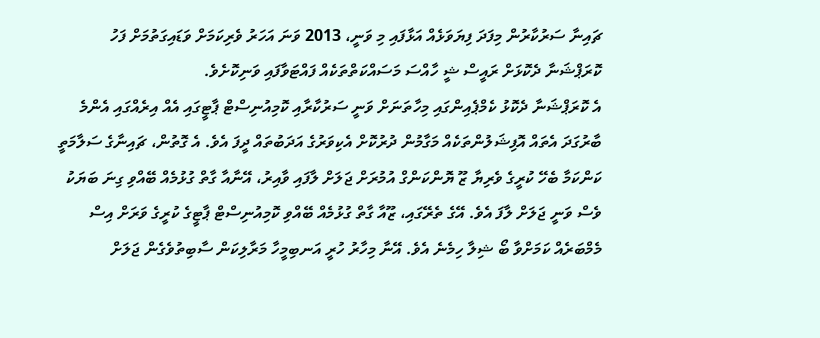ޗައިނާ ސަރުކާރުން މިފަދަ ފިޔަވަޅެއް އަޅާފައި މި ވަނީ، 2013 ވަނަ އަހަރު ވެރިކަމަށް ވަޑައިގަތުމަށް ފަހު ކޮރަޕްޝަނާ ދެކޮޅަށް ރައީސް ޝީ ހާއްސަ މަސައްކަތްތަކެއް ފައްޓަވާފައި ވަނިކޮށެވެ.
އެ ކޮރަޕްޝަނާ ދެކޮޅު ކެމްޕެއިންގައި މިހާތަނަށް ވަނީ ސަރުކާރާއި ކޮމިއުނިސްޓް ޕާޓީގައި އެއް އިރެއްގައި އެންމެ ބާރުގަދަ އެތައް އޮފިޝަލުންތަކެއް މަގާމުން ދުރުކޮށް އެކިވަރުގެ އަދަބުތައް ދީފަ އެވެ. އެ ގޮތުން، ޗައިނާގެ ސަލާމަތީ ކަންކަމާ ބެހޭ ކުރީގެ ވެރިޔާ ޒޫ ޔޮންކަންގް އުމުރަށް ޖަލަށް ލާފައި ވާއިރު، އޭނާއާ ގާތް ގުޅުމެއް ބޭއްވި ގިނަ ބަޔަކު ވެސް ވަނީ ޖަލަށް ލާފަ އެވެ. އޭގެ ތެރޭގައި، ޒޫއާ ގާތް ގުޅުމެއް ބޭއްވި ކޮމިއުނިސްޓް ޕާޓީގެ ކުރީގެ ވަރަށް އިސް މެމްބަރެއް ކަމަށްވާ ބޯ ޝިލާ ހިމެނެ އެވެ. އޭނާ މިހާރު ހުރީ އަނބިމީހާ މަރާލިކަން ސާބިތުވެގެން ޖަލަށް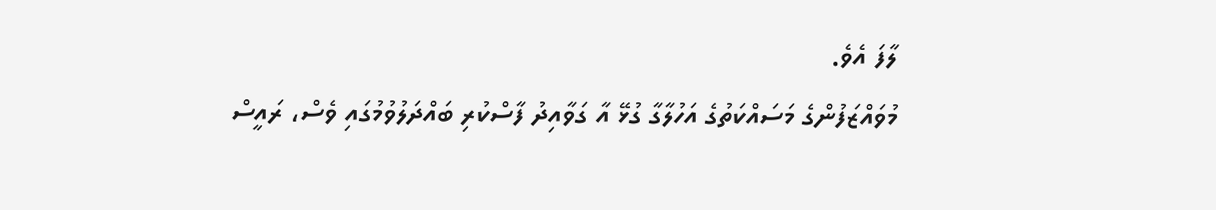ލާފަ އެވެ.
މުވައްޒަފުންގެ މަސައްކަތުގެ އަހުލާގާ ގުޅޭ އާ ގަވާއިދު ފާސްކުރި ބައްދަލުވުމުގައި ވެސް، ރައީސް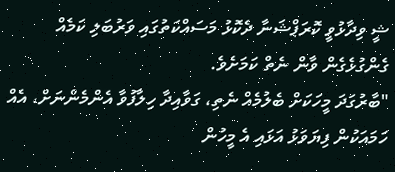ޝީ ވިދާޅުވީ ކޮރަޕްޝަނާ ދެކޮޅު މަސައްކަތުގައި ވަރުބަލި ކަމެއް ގެންގުޅެގެން ވާން ނެތް ކަމަށެވެ.
"ބާރުގަދަ މީހަކަށް ބެލުމެއް ނެތި، ގަވާއިދާ ހިލާފުވާ އެންމެންނަށް، އެއް ހަމައަކުން ފިޔަވަޅު އަޅައި އެ މީހުން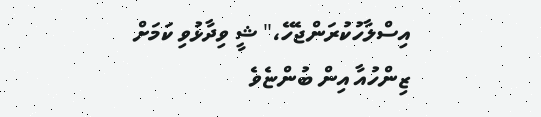އިސްލާހުކުރަންޖެހޭ،" ޝީ ވިދާޅުވި ކަމަށް ޒިންހުއާ އިން ބުންޏެވެ